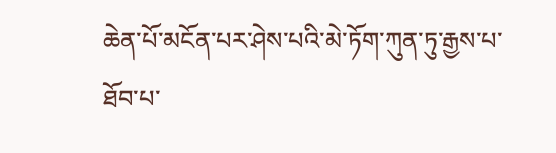ཆེན་པོ་མངོན་པར་ཤེས་པའི་མེ་ཏོག་ཀུན་ཏུ་རྒྱས་པ་ཐོབ་པ་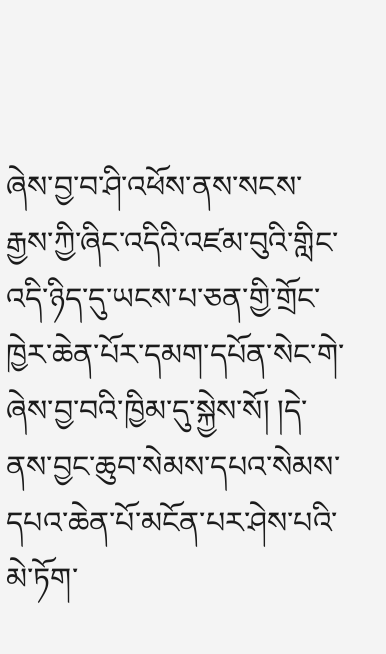ཞེས་བྱ་བ་ཤི་འཕོས་ནས་སངས་རྒྱས་ཀྱི་ཞིང་འདིའི་འཛམ་བུའི་གླིང་འདི་ཉིད་དུ་ཡངས་པ་ཅན་གྱི་གྲོང་ཁྱེར་ཆེན་པོར་དམག་དཔོན་སེང་གེ་ཞེས་བྱ་བའི་ཁྱིམ་དུ་སྐྱེས་སོ། །དེ་ནས་བྱང་ཆུབ་སེམས་དཔའ་སེམས་དཔའ་ཆེན་པོ་མངོན་པར་ཤེས་པའི་མེ་ཏོག་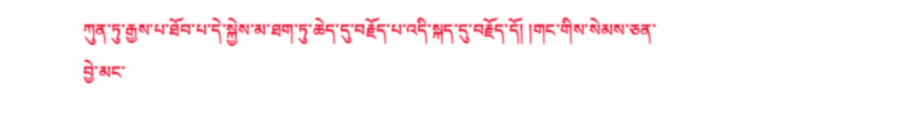ཀུན་ཏུ་རྒྱས་པ་ཐོབ་པ་དེ་སྐྱེས་མ་ཐག་ཏུ་ཆེད་དུ་བརྗོད་པ་འདི་སྐད་དུ་བརྗོད་དོ། །གང་གིས་སེམས་ཅན་བྱེ་མང་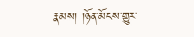རྣམས། །ཉོན་མོངས་གྱུར་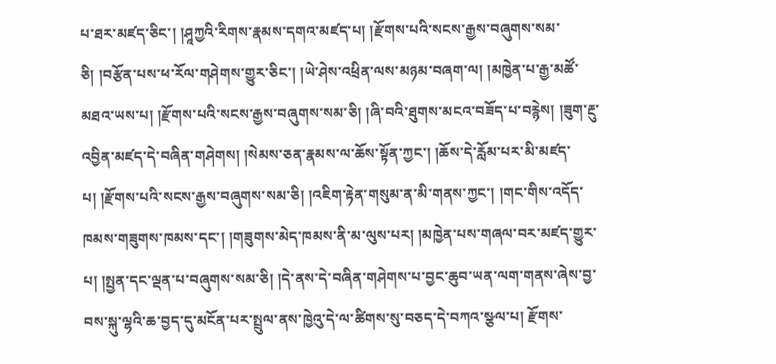པ་ཐར་མཛད་ཅིང་། །ཤཱཀྱའི་རིགས་རྣམས་དགའ་མཛད་པ། །རྫོགས་པའི་སངས་རྒྱས་བཞུགས་སམ་ཅི། །བརྩོན་པས་ཕ་རོལ་གཤེགས་གྱུར་ཅིང་། །ཡེ་ཤེས་འཕྲིན་ལས་མཉམ་བཞག་ལ། །མཁྱེན་པ་རྒྱ་མཚོ་མཐའ་ཡས་པ། །རྫོགས་པའི་སངས་རྒྱས་བཞུགས་སམ་ཅི། །ཞི་བའི་ཐུགས་མངའ་བཟོད་པ་བརྙེས། །ཟུག་རྔུ་འབྱིན་མཛད་དེ་བཞིན་གཤེགས། །སེམས་ཅན་རྣམས་ལ་ཆོས་སྟོན་ཀྱང་། །ཆོས་དེ་རློམ་པར་མི་མཛད་པ། །རྫོགས་པའི་སངས་རྒྱས་བཞུགས་སམ་ཅི། །འཇིག་རྟེན་གསུམ་ན་མི་གནས་ཀྱང་། །གང་གིས་འདོད་ཁམས་གཟུགས་ཁམས་དང་། །གཟུགས་མེད་ཁམས་ནི་མ་ལུས་པར། །མཁྱེན་པས་གཞལ་བར་མཛད་གྱུར་པ། །སྤྱན་དང་ལྡན་པ་བཞུགས་སམ་ཅི། །དེ་ནས་དེ་བཞིན་གཤེགས་པ་བྱང་ཆུབ་ཡན་ལག་གནས་ཞེས་བྱ་བས་སྐུ་ལྷའི་ཆ་བྱད་དུ་མངོན་པར་སྤྲུལ་ནས་ཁྱེའུ་དེ་ལ་ཚིགས་སུ་བཅད་དེ་བཀའ་སྩལ་པ། རྫོགས་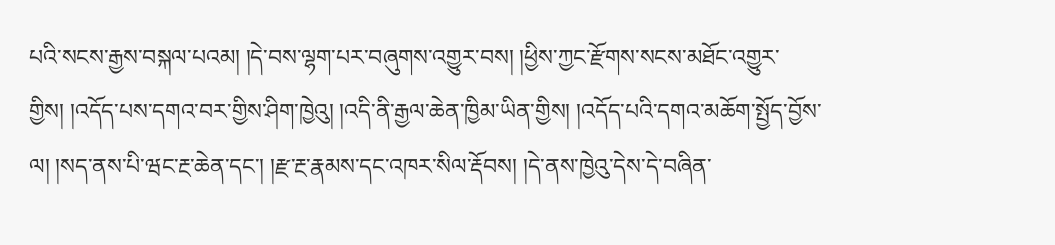པའི་སངས་རྒྱས་བསྐལ་པའམ། །དེ་བས་ལྷག་པར་བཞུགས་འགྱུར་བས། །ཕྱིས་ཀྱང་རྫོགས་སངས་མཐོང་འགྱུར་གྱིས། །འདོད་པས་དགའ་བར་གྱིས་ཤིག་ཁྱེའུ། །འདི་ནི་རྒྱལ་ཆེན་ཁྱིམ་ཡིན་གྱིས། །འདོད་པའི་དགའ་མཆོག་སྤྱོད་བྱོས་ལ། །སད་ནས་པི་ཝང་རྔ་ཆེན་དང་། །རྫ་རྔ་རྣམས་དང་འཁར་སིལ་རྡོབས། །དེ་ནས་ཁྱེའུ་དེས་དེ་བཞིན་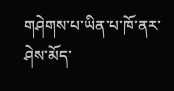གཤེགས་པ་ཡིན་པ་ཁོ་ནར་ཤེས་མོད་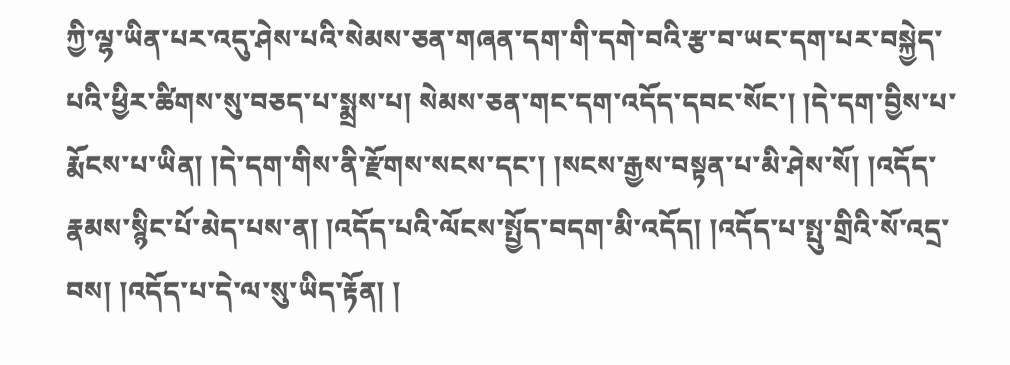ཀྱི་ལྷ་ཡིན་པར་འདུ་ཤེས་པའི་སེམས་ཅན་གཞན་དག་གི་དགེ་བའི་རྩ་བ་ཡང་དག་པར་བསྐྱེད་པའི་ཕྱིར་ཚིགས་སུ་བཅད་པ་སྨྲས་པ། སེམས་ཅན་གང་དག་འདོད་དབང་སོང་། །དེ་དག་བྱིས་པ་རྨོངས་པ་ཡིན། །དེ་དག་གིས་ནི་རྫོགས་སངས་དང་། །སངས་རྒྱས་བསྟན་པ་མི་ཤེས་སོ། །འདོད་རྣམས་སྙིང་པོ་མེད་པས་ན། །འདོད་པའི་ལོངས་སྤྱོད་བདག་མི་འདོད། །འདོད་པ་སྤུ་གྲིའི་སོ་འདྲ་བས། །འདོད་པ་དེ་ལ་སུ་ཡིད་རྟོན། །